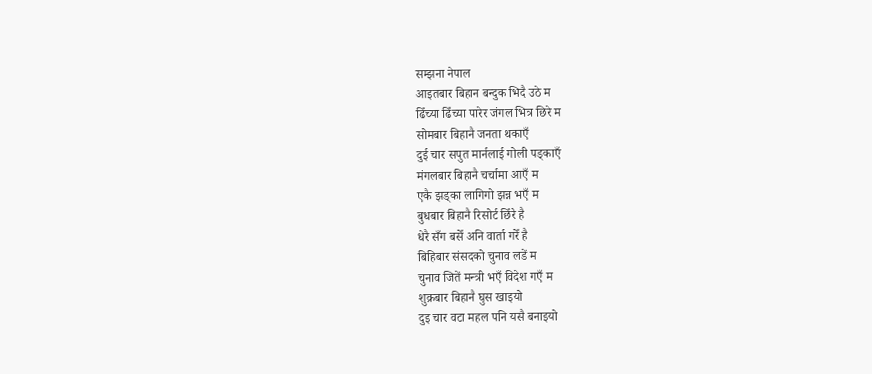सम्झना नेपाल
आइतबार बिहान बन्दुक भिदै उठे म
ढिँच्या ढिँच्या पारेर जंगल भित्र छिरे म
सोमबार बिहानै जनता थकाएँ
दुई चार सपुत मार्नलाई गोली पड्काएँ
मंगलबार बिहानै चर्चामा आएँ म
एकै झड्का लागिगो झन्न भएँ म
बुधबार बिहानै रिसोर्ट छिँरे है
धेरै सँग बसेँ अनि वार्ता गरेँ है
बिहिबार संसदको चुनाव लडें म
चुनाव जितें मन्त्री भएँ विदेश गएँ म
शुक्रबार बिहानै घुस खाइयो
दुइ चार वटा महल पनि यसै बनाइयो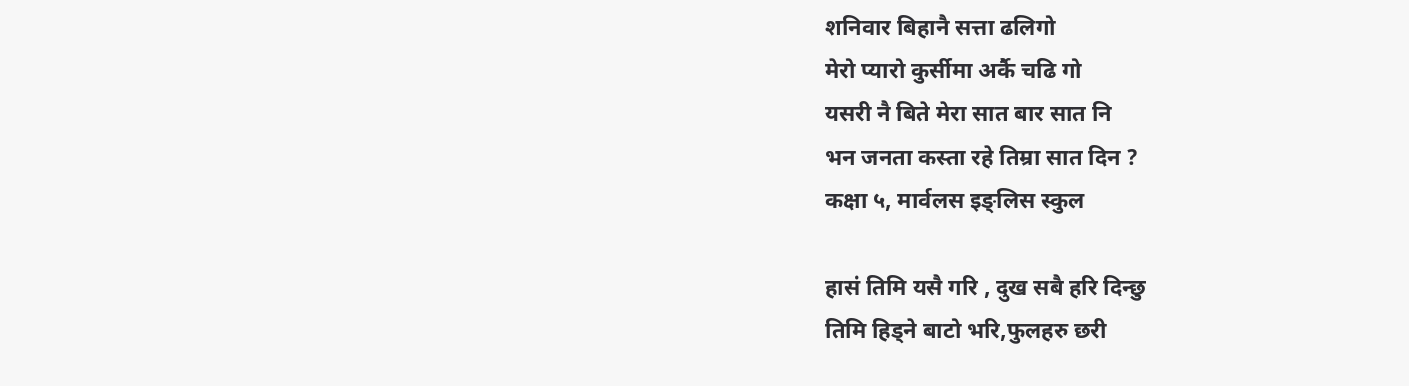शनिवार बिहानै सत्ता ढलिगो
मेरो प्यारो कुर्सीमा अर्कै चढि गो
यसरी नै बिते मेरा सात बार सात नि
भन जनता कस्ता रहे तिम्रा सात दिन ?
कक्षा ५, मार्वलस इङ्लिस स्कुल

हासं तिमि यसै गरि , दुख सबै हरि दिन्छु
तिमि हिड्ने बाटो भरि,फुलहरु छरी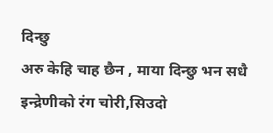दिन्छु
अरु केहि चाह छैन , माया दिन्छु भन सधै
इन्द्रेणीको रंग चोरी,सिउदो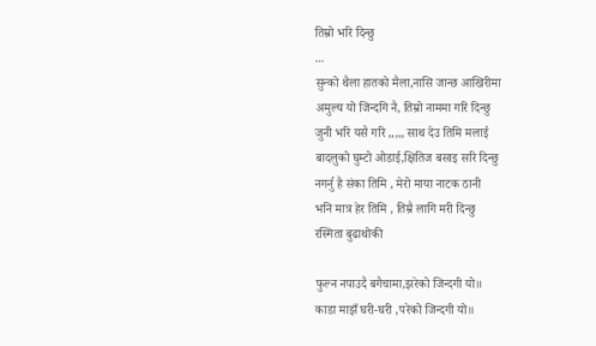तिम्रो भरि दिन्छु
...
सुन्को थैला हातको मैला,नासि जान्छ आखिरीमा
अमुल्य यो जिन्दगि नै, तिम्रो नाममा गरि दिन्छु
जुनी भरि यसै गरि ,,,,, साथ देउ तिमि मलाई
बादलुको घुम्टो ओडाई,क्षितिज बसाइ सरि दिन्छु
नगर्नु है संका तिमि , मेरो माया नाटक ठानी
भनि मात्र हेर तिमि , तिम्रै लागि मरी दिन्छु
रस्मिता बुढाथोकी

फुल्न नपाउदै बगैचामा,झरेको जिन्दगी यो॥
काडा माझँ घरी-घरी ,परेको जिन्दगी यो॥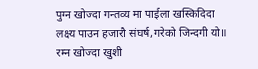पुग्न खोज्दा गन्तव्य मा पाईला खस्किदिदा
लक्ष्य पाउन हजारौ संघर्ष,गरेको जिन्दगी यो॥
रम्न खोज्दा खुशी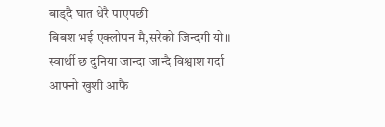बाड्दै घात धेरै पाएपछी
बिबश भई एक्लोपन मै,सरेको जिन्दगी यो॥
स्वार्थी छ दुनिया जान्दा जान्दै विश्वाश गर्दा
आफ्नो खुशी आफै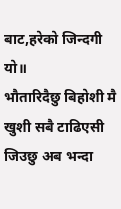बाट,हरेको जिन्दगी यो॥
भौतारिदैछु बिहोशी मै खुशी सबै टाढिएसी
जिउछु अब भन्दा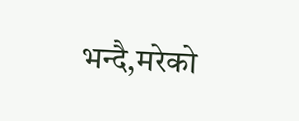भन्दै,मरेको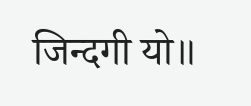जिन्दगी यो॥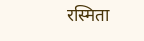रस्मिता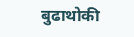बुढाथोकी